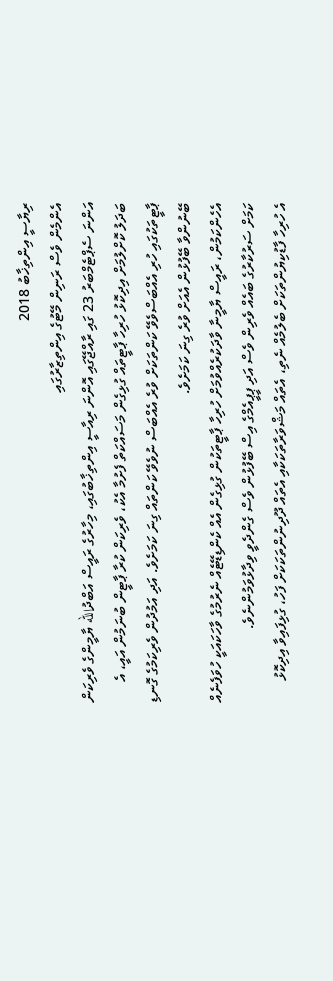ރިޔާސީ އިންތިޚާބު 2018
އެންމެން ވެސް ރަނިން މޭޓުގެ އިންތިޒާރުގައި
އަންނަ ސެޕްޓެމްބަރު 23 ގައި ރާއްޖޭގައި އޮންނަ ރިއާސީ އިންތިޚާބުގައި، މިހާރުގެ ރައީސް އަބްދުالله ޔާމީންގެ ވެރިކަން ބަދަލު ކޮށްލުމަށް އިދިކޮޅު ހުރިހާ ޕާޓީތައް ގުޅިގެން މަސައްކަތް ފެށުމާ އެކު، ވެރިކަން ކުރާ ޕާޓީން ބުނަމުން އައީ، އެ ޕާޓީތަކުގައި ހުރި އެއްބަސްވެވޭ ކަންތަކަށް ވުރެ އެއްބަސް ނުވެވޭ ކަންތައް ގިނަ ކަމަށެވެ. އަދި އަމުދުން ވެރިކަމުގެ ގޮނޑި ބޭނުންވާ ބޭފުޅުން އެއަށް ވުރެ ގިނަ ކަމަށެވެ.
އެހެންކަމުން، ރައީސް ޔާމީނާ ވާދަކުރެއްވުމަށް ހުރިހާ ޕާޓީތަކުން ގުޅިގެން އެއް ކެންޑިޑޭޓެއް ނެރުމުގެ ވާހަކައަކީ ހުވަފެނެއް ކަމަށް ސަރުކާރުގެ ބައެއް ވެރިން ވެސް އަދި ޕީޕީއެމްގެ އިސް ބޭފުޅުން ވެސް ގެންދެވީ ވިދާޅުވަމުންނެވެ.
އެ ހުރިހާ ފާޑުކިޔުންތަކަށް ބެލުމެއް ނެތި، އެތައް މަޝްވަރާތަކަކާއި އެތައް ދޫދިނުންތަކަކަށް ފަހު، ގުޅިފައިވާ އިދިކޮޅު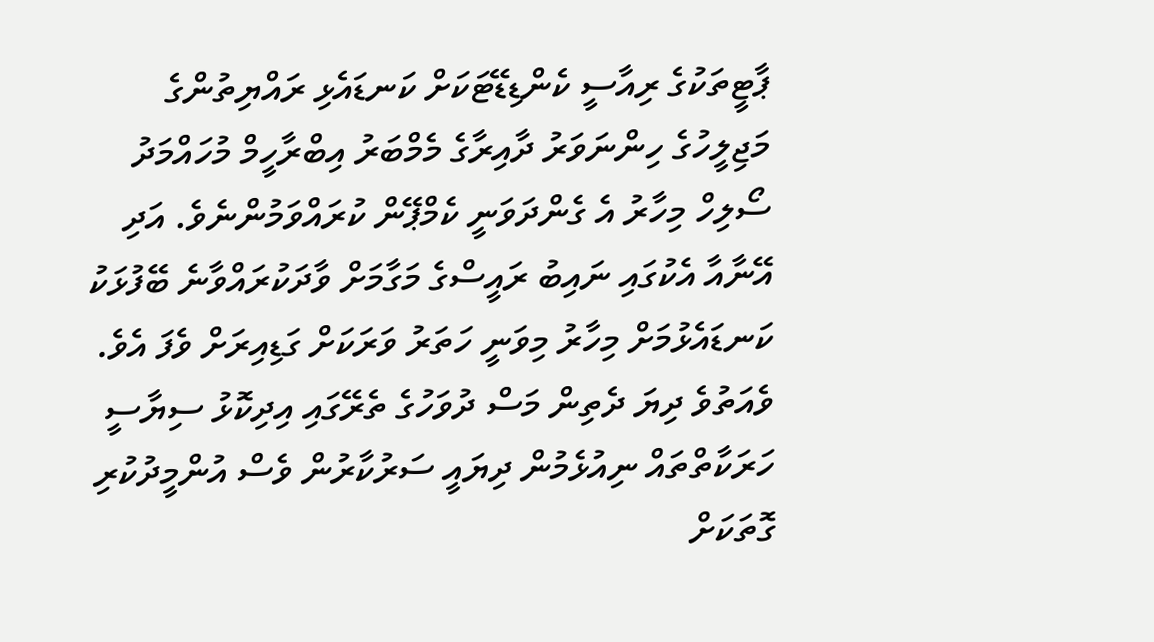ޕާޓީތަކުގެ ރިއާސީ ކެންޑިޑޭޓަކަށް ކަނޑައެޅި ރައްޔިތުންގެ މަޖިލީހުގެ ހިންނަވަރު ދާއިރާގެ މެމްބަރު އިބްރާހީމް މުހައްމަދު ސޯލިހް މިހާރު އެ ގެންދަވަނީ ކެމްޕޭން ކުރައްވަމުންނެވެ. އަދި އޭނާއާ އެކުގައި ނައިބު ރައީސްގެ މަގާމަށް ވާދަކުރައްވާނެ ބޭފުޅަކު ކަނޑައެޅުމަށް މިހާރު މިވަނީ ހަތަރު ވަރަކަށް ގަޑިއިރަށް ވެފަ އެވެ.
ވެއަތުވެ ދިޔަ ދެތިން މަސް ދުވަހުގެ ތެރޭގައި އިދިކޮޅު ސިޔާސީ ހަރަކާތްތައް ނިއުޅެމުން ދިޔައީ ސަރުކާރުން ވެސް އުންމީދުކުރި ގޮތަކަށް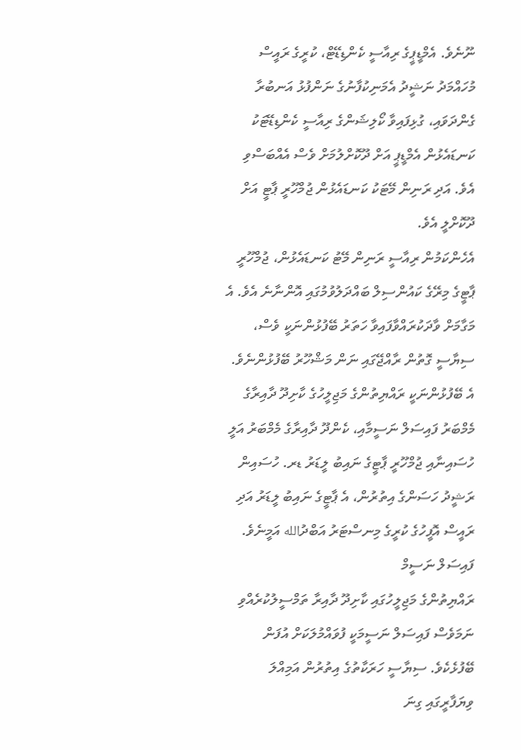ނޫނެވެ. އެމްޑީޕީގެ ރިއާސީ ކެންޑިޑޭޓް، ކުރީގެ ރައީސް މުހައްމަދު ނަޝީދު އެމަނިކުފާނުގެ ނަންފުޅު އަނބުރާ ގެންދަވައި، ގުޅިފައިވާ ކޯލިޝަންގެ ރިއާސީ ކެންޑިޑޭޓަކު ކަނޑައެޅުން އެމްޑީޕީ އަށް ދޫކޮށްލުމަށް ވެސް އެއްބަސްވި އެވެ. އަދި ރަނިން މޭޓަކު ކަނޑައެޅުން ޖުމްހޫރީ ޕާޓީ އަށް ދޫކޮށްލީ އެވެ.
އެހެންކަމުން ރިއާސީ ރަނިން މޭޓު ކަނޑައެޅުން، ޖުމްހޫރީ ޕާޓީގެ މިރޭގެ ކައުންސިލް ބައްދަލުވުމުގައި އޮންނާނެ އެވެ. އެ މަގާމަށް ވާދަކުރައްވާފައިވާ ހަތަރު ބޭފުޅުންނަކީ ވެސް، ސިޔާސީ ގޮތުން ރާއްޖޭގައި ނަން މަޝްހޫރު ބޭފުޅުންނެވެ.
އެ ބޭފުޅުންނަކީ ރައްޔިތުންގެ މަޖިލީހުގެ ކާށިދޫ ދާއިރާގެ މެމްބަރު ފައިސަލް ނަސީމާއި، ކެންދޫ ދާއިރާގެ މެމްބަރު އަލީ ހުސައިނާއި ޖުމްހޫރީ ޕާޓީގެ ނައިބު ލީޑަރު ޑރ. ހުސައިން ރަޝީދު ހަސަންގެ އިތުރުން، އެ ޕާޓީގެ ނައިބު ލީޑަރު އަދި ރައީސް އޮފީހުގެ ކުރީގެ މިނސްޓަރު އަބްދުالله އަމީނެވެ.
ފައިސަލް ނަސީމް
ރައްޔިތުންގެ މަޖިލީހުގައި ކާށިދޫ ދާއިރާ ތަމްސީލުކުރެއްވި ނަމަވެސް ފައިސަލް ނަސީމަކީ ފުވައްމުލަކަށް އުފަން ބޭފުޅެކެވެ. ސިޔާސީ ހަރަކާތުގެ އިތުރުން އަމިއްލަ ވިޔަފާރީގައި ގިނަ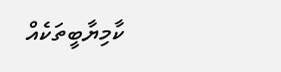ކާމިޔާބީތަކެއް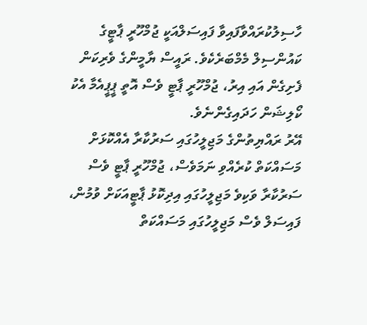ހާސިލުކުރައްވާފައިވާ ފައިސަލްއަކީ ޖުމްހޫރީ ޕާޓީގެ ކައުންސިލް މެމްބަރެކެވެ. ރައީސް ޔާމީންގެ ވެރިކަން ފެށިގެން އައި އިރު، ޖުމްހޫރީ ޕާޓީ ވެސް އޮތީ ޕީޕީއެމާ އެކު ކޯލިޝަން ހަދައިގެންނެވެ.
އޭރު ރައްޔިތުންގެ މަޖިލީހުގައި ސަރުކާރާ އެއްކޮޅަށް މަސައްކަތް ކުރެއްވި ނަމަވެސް، ޖުމްހޫރީ ޕާޓީ ވެސް ސަރުކާރާ ވަކިވެ މަޖިލީހުގައި އިދިކޮޅު ޕާޓީއަކަށް ވުމުން، ފައިސަލް ވެސް މަޖިލީހުގައި މަސައްކަތް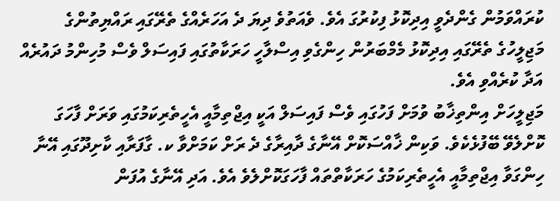ކުރައްވަމުން ގެންދެވީ އިދިކޮޅު ފިކުރުގަ އެވެ. ވެއަތުވެ ދިޔަ ދެ އަހަރެއްގެ ތެރޭގައި ރައްޔިތުންގެ މަޖިލީހުގެ ތެރޭގައި އިދިކޮޅު މެމްބަރުން ހިންގެވި އިސްލާހީ ހަރަކާތުގައި ފައިސަލް ވެސް މުހިންމު ދައުރެއް އަދާ ކުރެއްވި އެވެ.
މަޖިލީހަށް އިންތިޚާބު ވުމަށް ފަހުގައި ވެސް ފައިސަލް އަކީ އިޖްތިމާއީ އެހީތެރިކަމުގައި ވަރަށް ފާހަގަ ކޮށްލެވޭ ބޭފުޅެކެވެ. ވަކިން ޚާއްސަކޮށް އޭނާގެ ދާއިރާގެ ދެ ރަށް ކަމަށްވާ ކ. ގާފަރާއި ކާށިދޫގައި އޭނާ ހިންގަވާ އިޖްތިމާއީ އެހީތެރިކަމުގެ ހަރަކާތްތައް ފާހަގަކޮށްލެވެ އެވެ. އަދި އޭނާގެ އުފަން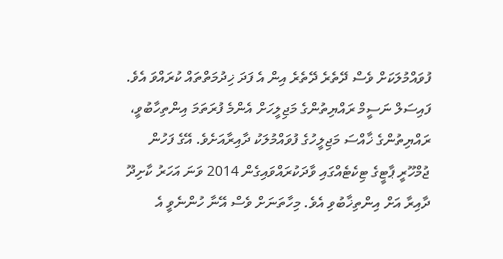ފުވައްމުލަކަށް ވެސް ދޭތެރެ ދޭތެރެ އިން އެ ފަދަ ޚިދުމަތްތައް ކުރައްވަ އެވެ.
ފައިސަލް ނަސީމް ރައްޔިތުންގެ މަޖިލީހަށް އެންމެ ފުރަތަމަ އިންތިހާބުވީ، ރައްޔިތުންގެ ޚާއްސަ މަޖިލީހުގެ ފުވައްމުލަކު ދާއިރާއަށެވެ. އޭގެ ފަހުން ޖުމްހޫރީ ޕާޓީގެ ޓިކެޓެއްގައި ވާދަކުރައްވައިގެން 2014 ވަނަ އަހަރު ކާށިދޫ ދާއިރާ އަށް އިންތިޚާބުވި އެވެ. މިހާތަނަށް ވެސް އޭނާ ހުންނެވީ އެ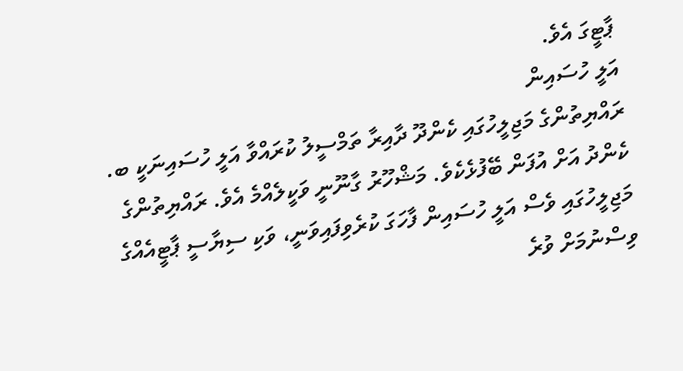ޕާޓީގަ އެވެ.
އަލީ ހުސައިން
ރައްޔިތުންގެ މަޖިލީހުގައި ކެންދޫ ދާއިރާ ތަމްސީލު ކުރައްވާ އަލީ ހުސައިނަކީ ބ. ކެންދު އަށް އުފަން ބޭފުޅެކެވެ. މަޝްހޫރު ގާނޫނީ ވަކީލެއްމެ އެވެ. ރައްޔިތުންގެ މަޖިލީހުގައި ވެސް އަލީ ހުސައިން ފާހަގަ ކުރެވިފައިވަނީ، ވަކި ސިޔާސީ ޕާޓީއެއްގެ ވިސްނުމަށް ވުރެ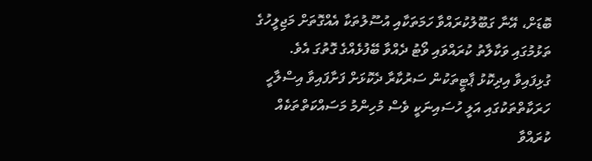ބޮޑަށް، އޭނާ ގަބޫލުކުރައްވާ ހަމަތަކާއި އުސޫލުތަކާ އެއްގޮތަށް މަޖިލީހުގެ ތަޅުމުގައި ވަކާލާތު ކުރައްވައި ވޯޓު ދެއްވާ ބޭފުޅެއްގެ ގޮތުގަ އެވެ.
ގުޅިފައިވާ އިދިކޮޅު ޕާޓީތަކުން ސަރުކާރާ ދެކޮޅަށް ފަށާފައިވާ އިސްލާހީ ހަރަކާތްތަކުގައި އަލީ ހުސައިނަކީ ވެސް މުހިންމު މަސައްކަތްތަކެއް ކުރައްވާ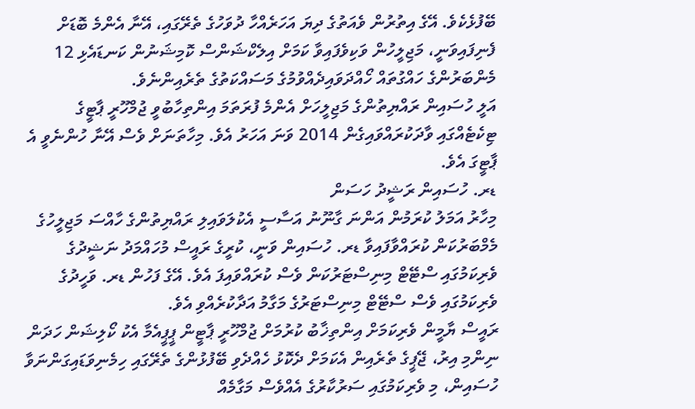ބޭފުޅެކެވެ. އޭގެ އިތުރުން ވެއަތުގެ ދިޔަ އަހަރެއްހާ ދުވަހުގެ ތެރޭގައި، އޭނާ އެންމެ ބޮޑަށް ފެނިފައިވަނީ، މަޖިލީހުން ވަކިވެފައިވާ ކަމަށް އިލެކްޝަންސް ކޮމިޝަނުން ކަނޑައެޅި 12 މެންބަރުންގެ ހައްގުތައް ހޯއްދަވައިދެއްވުމުގެ މަސައްކަތުގެ ތެރެއިންނެވެ.
އަލީ ހުސައިން ރައްޔިތުންގެ މަޖިލީހަށް އެންމެ ފުރަތަމަ އިންތިހާބުވީ ޖުމްހޫރީ ޕާޓީގެ ޓިކެޓެއްގައި ވާދަކުރައްވައިގެން 2014 ވަނަ އަހަރު އެވެ. މިހާތަނަށް ވެސް އޭނާ ހުންނެވީ އެ ޕާޓީގަ އެވެ.
ޑރ. ހުސައިން ރަޝީދު ހަސަން
މިހާރު އަމަލު ކުރަމުން އަންނަ ގާނޫނު އަސާސީ އެކުލަވައިލި ރައްޔިތުންގެ ހާއްސަ މަޖިލީހުގެ މެމްބަރުކަން ކުރައްވާފައިވާ ޑރ. ހުސައިން ވަނީ، ކުރީގެ ރައީސް މުހައްމަދު ނަޝީދުގެ ވެރިކަމުގައި ސްޓޭޓް މިނިސްޓަރުކަން ވެސް ކުރައްވައިފަ އެވެ. އޭގެ ފަހުން ޑރ. ވަހީދުގެ ވެރިކަމުގައި ވެސް ސްޓޭޓް މިނިސްޓަރުގެ މަގާމު އަދާކުރެއްވި އެވެ.
ރައީސް ޔާމީން ވެރިކަމަށް އިންތިޚާބު ކުރުމަށް ޖުމްހޫރީ ޕާޓީން ޕީޕީއެމާ އެކު ކޯލިޝަން ހަދަން ނިންމި އިރު، ޖޭޕީގެ ތެރެއިން އެކަމަށް ދެކޮޅު ހެއްދެވި ބޭފުޅުންގެ ތެރޭގައި ހިމެނިވަޑައިގަންނަވާ ހުސައިން، މި ވެރިކަމުގައި ސަރުކާރުގެ އެއްވެސް މަގާމެއް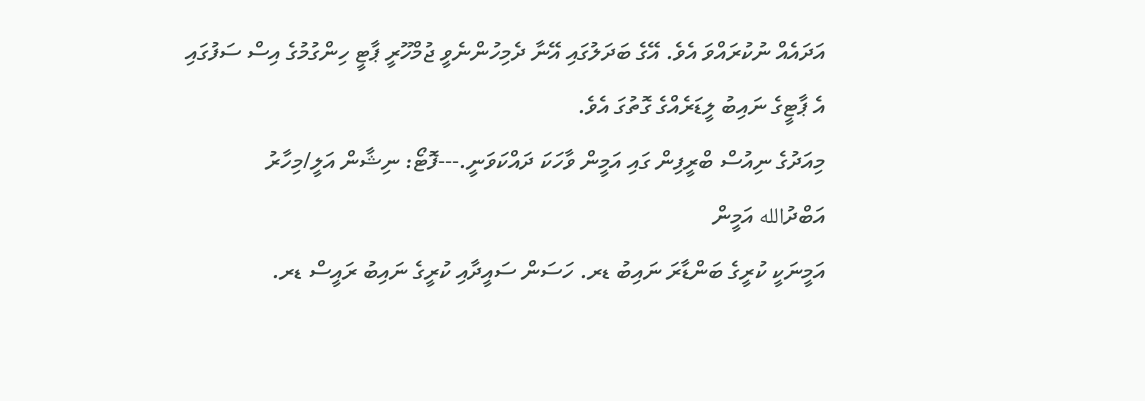އަދައެއް ނުކުރައްވަ އެވެ. އޭގެ ބަދަލުގައި އޭނާ ދެމިހުންނެވީ ޖުމްހޫރީ ޕާޓީ ހިންގުމުގެ އިސް ސަފުގައި އެ ޕާޓީގެ ނައިބު ލީޑަރެއްގެ ގޮތުގަ އެވެ.
މިއަދުގެ ނިއުސް ބްރީފިން ގައި އަމީން ވާހަކަ ދައްކަވަނީ.---ފޮޓޯ: ނިޝާން އަލީ/މިހާރު
އަބްދުالله އަމީން
އަމީނަކީ ކުރީގެ ބަންޑާރަ ނައިބު ޑރ. ހަސަން ސައީދާއި ކުރީގެ ނައިބު ރައީސް ޑރ.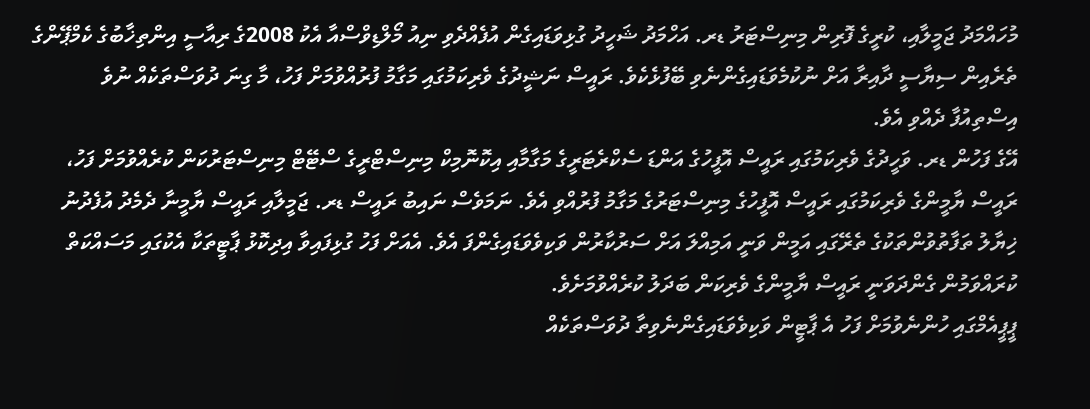މުހައްމަދު ޖަމީލާއި، ކުރީގެ ފޮރިން މިނިސްޓަރު ޑރ. އަހްމަދު ޝަހީދު ގުޅިވަޑައިގެން އުފެއްދެވި ނިއު މޯލްޑިވްސްއާ އެކު 2008ގެ ރިއާސީ އިންތިޚާބުގެ ކެމްޕޭންގެ ތެރެއިން ސިޔާސީ ދާއިރާ އަށް ނުކުމެވަޑައިގެންނެވި ބޭފުޅެކެވެ. ރައީސް ނަޝީދުގެ ވެރިކަމުގައި މަގާމު ފުރުއްވުމަށް ފަހު، މާ ގިނަ ދުވަސްތަކެއް ނުވެ އިސްތިއުފާ ދެއްވި އެވެ.
އޭގެ ފަހުން ޑރ. ވަހީދުގެ ވެރިކަމުގައި ރައީސް އޮފީހުގެ އަންޑަ ސެކްރެޓަރީގެ މަގާމާއި އިކޮނޮމިކް މިނިސްޓްރީގެ ސްޓޭޓް މިނިސްޓަރުކަން ކުރެއްވުމަށް ފަހު، ރައީސް ޔާމީންގެ ވެރިކަމުގައި ރައީސް އޮފީހުގެ މިނިސްޓަރުގެ މަގާމު ފުރުއްވި އެވެ. ނަމަވެސް ނައިބު ރައީސް ޑރ. ޖަމީލާއި ރައީސް ޔާމީނާ ދެމެދު އުފެދުނު ޚިޔާލު ތަފާތުވުންތަކުގެ ތެރޭގައި އަމީން ވަނީ އަމިއްލަ އަށް ސަރުކާރުން ވަކިވެވަޑައިގެންފަ އެވެ. އެއަށް ފަހު ގުޅިފައިވާ އިދިކޮޅު ޕާޓީތަކާ އެކުގައި މަސައްކަތް ކުރައްވަމުން ގެންދަވަނީ ރައީސް ޔާމީންގެ ވެރިކަން ބަދަލު ކުރެއްވުމަށެވެ.
ޕީޕީއެމްގައި ހުންނެވުމަށް ފަހު އެ ޕާޓީން ވަކިވެވަޑައިގެންނެވިތާ ދުވަސްތަކެއް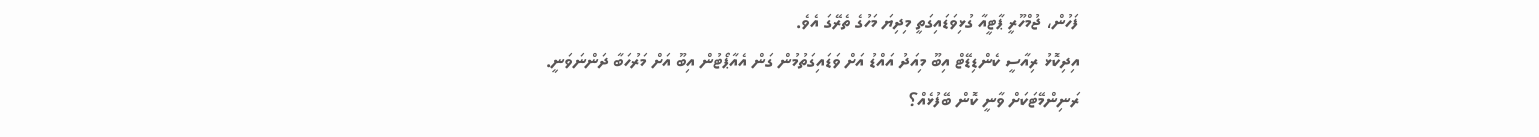ފަހުން، ޖުމްހޫރީ ޕާޓީއާ ގުޅިވަޑައިގަތީ މިދިޔަ މަހުގެ ތެރޭގަ އެވެ.
އިދިކޮޅު ރިއާސީ ކެންޑިޑޭޓް އިބޫ މިއަދު އައްޑު އަށް ވަޑައިގަތުމުން ގަން އެއާޕޯޓުން އިބޫ އަށް މަރުހަބާ ދަންނަވަނީ.
ރަނިންމޭޓަކަށް ވާނީ ކޮން ބޭފުޅެއް؟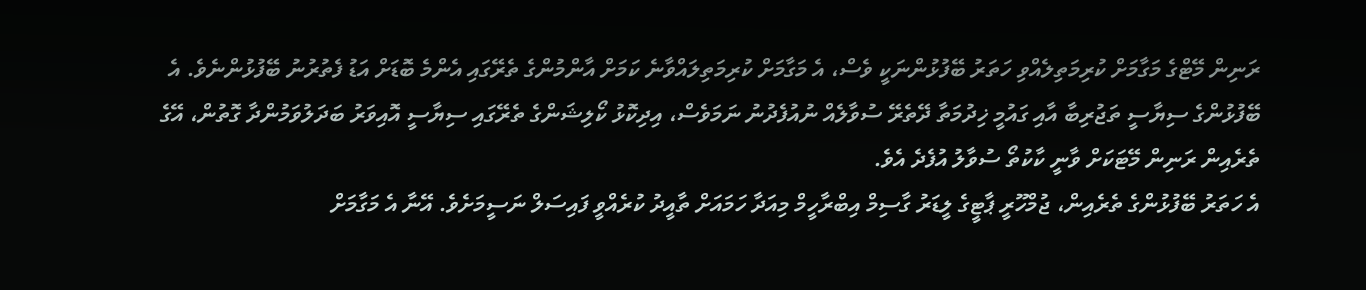ރަނިން މޭޓްގެ މަގާމަށް ކުރިމަތިލެއްވި ހަތަރު ބޭފުޅުންނަކީ ވެސް، އެ މަގާމަށް ކުރިމަތިލައްވާނެ ކަމަށް އާންމުންގެ ތެރޭގައި އެންމެ ބޮޑަށް އަޑު ފެތުރުނު ބޭފުޅުންނެވެ. އެ ބޭފުޅުންގެ ސިޔާސީ ތަޖުރިބާ އާއި ގައުމީ ޚިދުމަތާ ދޭތެރޭ ސުވާލެއް ނުއުފެދުނު ނަމަވެސް، އިދިކޮޅު ކޯލިޝަންގެ ތެރޭގައި ސިޔާސީ އޮއިވަރު ބަދަލުވަމުންދާ ގޮތުން، އޭގެ ތެރެއިން ރަނިން މޭޓަކަށް ވާނީ ކާކުތޯ ސުވާލު އުފެދެ އެވެ.
އެ ހަތަރު ބޭފުޅުންގެ ތެރެއިން، ޖުމްހޫރީ ޕާޓީގެ ލީޑަރު ގާސިމް އިބްރާހީމް މިއަދާ ހަމައަށް ތާއީދު ކުރެއްވީ ފައިސަލް ނަސީމަށެވެ. އޭނާ އެ މަގާމަށް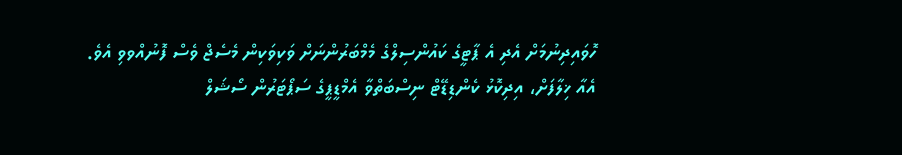ހޮވައިދިނުމަށް އެދި އެ ޕާޓީގެ ކައުންސިލްގެ މެމްބަރުންނަށް ވަކިވަކިން މެސެޖް ވެސް ފޮނުއްވވި އެވެ.
އެއާ ޚިލާފަށް، އިދިކޮޅު ކެންޑިޑޭޓް ނިސްބަތްވާ އެމްޑީޕީގެ ސަޕޯޓަރުން ސޯޝަލް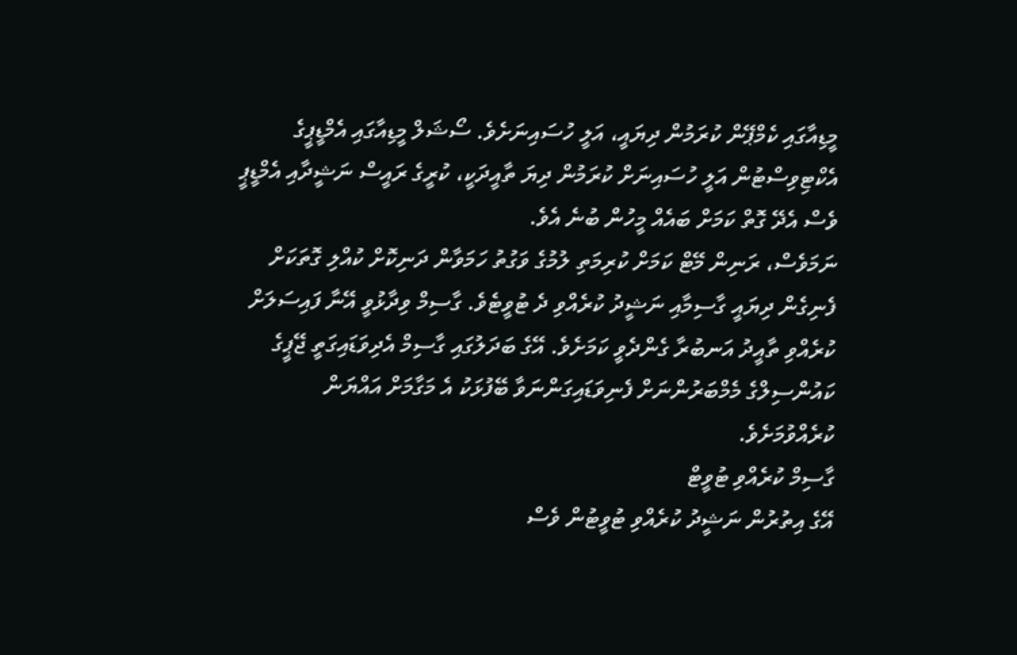މީޑިއާގައި ކެމްޕޭން ކުރަމުން ދިޔައީ، އަލީ ހުސައިނަށެވެ. ސޯޝަލް މީޑިއާގައި އެމްޑީޕީގެ އެކްޓިވިސްޓުން އަލީ ހުސައިނަށް ކުރަމުން ދިޔަ ތާއީދަކީ، ކުރީގެ ރައީސް ނަޝީދާއި އެމްޑީޕީ ވެސް އެދޭ ގޮތް ކަމަށް ބައެއް މީހުން ބުނެ އެވެ.
ނަމަވެސް، ރަނިން މޭޓް ކަމަށް ކުރިމަތި ލުމުގެ ވަގުތު ހަމަވާން ދަނިކޮށް ކުއްލި ގޮތަކަށް ފެނިގެން ދިޔައީ ގާސިމާއި ނަޝީދު ކުރެއްވި ދެ ޓުވީޓެވެ. ގާސިމް ވިދާޅުވީ އޭނާ ފައިސަލަށް ކުރެއްވި ތާއީދު އަނބުރާ ގެންދެވީ ކަމަށެވެ. އޭގެ ބަދަލުގައި ގާސިމް އެދިވަޑައިގަތީ ޖޭޕީގެ ކައުންސިލްގެ މެމްބަރުންނަށް ފެނިވަޑައިގަންނަވާ ބޭފުޅަކު އެ މަގާމަށް އައްޔަން ކުރެއްވުމަށެވެ.
ގާސިމް ކުރެއްވި ޓުވީޓް
އޭގެ އިތުރުން ނަޝީދު ކުރެއްވި ޓުވީޓުން ވެސް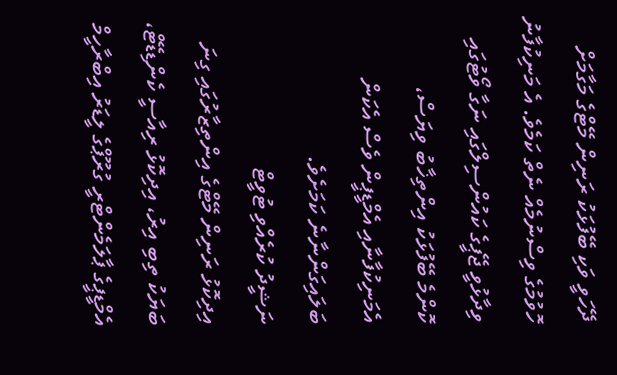ދޭހަވީ ވަކި ބޭފުޅަކު ރަނިން މޭޓްގެ މަގާމަށް ހޮވުމުގެ ވިސްނުމެއް ނެތް ކަމެވެ. އެ މަނިކުފާނު ވިދާޅުވީ ޖޭޕީގެ ކައުންސިލްގައި ނަގާ ވޯޓުގައި ކޮންމެ ބޭފުޅަކު އިންތިޚާބު ވިޔަސް، އެމަނިކުފާނާއި އެމްޑީޕީން ވެސް އެކަން ބަލައިގަންނާނެ ކަމަށެވެ.
ނަޝީދު ކުރެއްވި ޓުވީޓް
އިދިކޮޅު ރަނިން މޭޓްގެ އިންތިޒާރުގައި ގިނަ ބަޔަކު ތިބި އިރު، އިދިކޮޅު ރިއާސީ ކެންޑިޑޭޓް، އެމްޑީޕީގެ ޕާލަމެންޓްރީ ގުރޫޕްގެ ލީޑަރު އިބްރާހީމް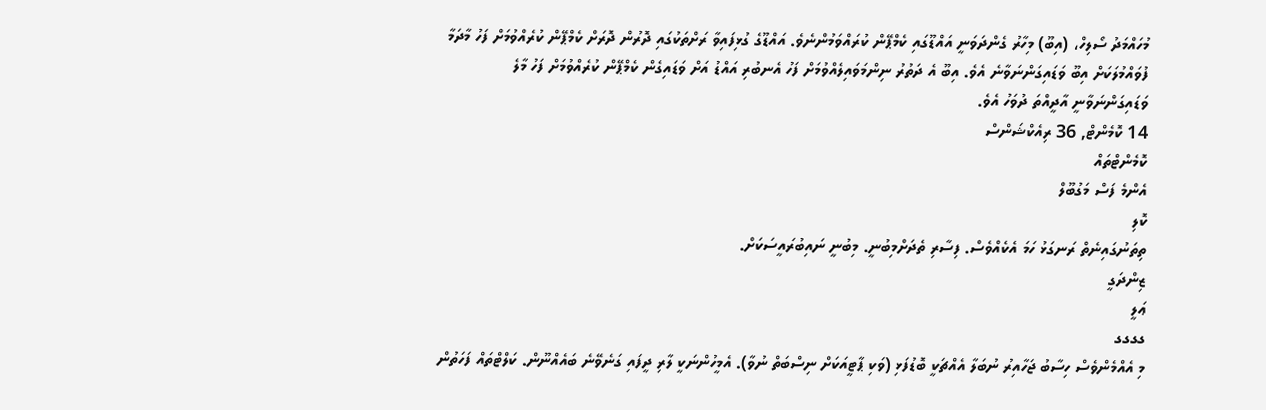މުހައްމަދު ސޯލިހް، (އިބޫ) މިހާރު ގެންދަވަނީ އައްޑޫގައި ކެމްޕޭން ކުރައްވަމުންނެވެ. އައްޑޫގެ ގުޅިފައިވާ ރަށްތަކުގައި ދޮރުން ދޮރަށް ކެމްޕޭން ކުރެއްވުމަށް ފަހު މާދަމާ ފުވައްމުލަކަށް އިބޫ ވަޑައިގަންނަވާނެ އެވެ. އިބޫ އެ ދަތުރު ނިންމަވައިލެއްވުމަށް ފަހު އެނބުރި އައްޑު އަށް ވަޑައިގެން ކެމްޕޭން ކުރެއްވުމަށް ފަހު މާލެ ވަޑައިގަންނަވާނީ އާދީއްތަ ދުވަހު އެވެ.
14 ކޮމެންޓް, 36 ރިއެކްޝަންސް
ކޮމެންޓްތައް
އެންމެ ފަސް މަގުބޫލް
ކޮލި
ތިތަނުގައިނެތް ރަނގަޅު ހަމަ އެކެއްވެސް. ފިސާރި ތެދަށްމިބުނީ. މިބުނީ ނައިބުރައީސަކަށް.
ޒިންދަގީ
ޢަލީ
ގގގގ
މި އެއްމެންވެސް ހިސާބު ޖަހާއިރު ނުބަލާ އެއްޗަކީ ބޮޑުފަޅި (ވަކި ޕާޓީއަކަށް ނިސްބަތް ނުވާ). އެމީހުންނަކީ ލާރި ދީފައި ގަނެވޭނެ ބައެއްނޫން. ކަލްޓްތައް ފަހަތުން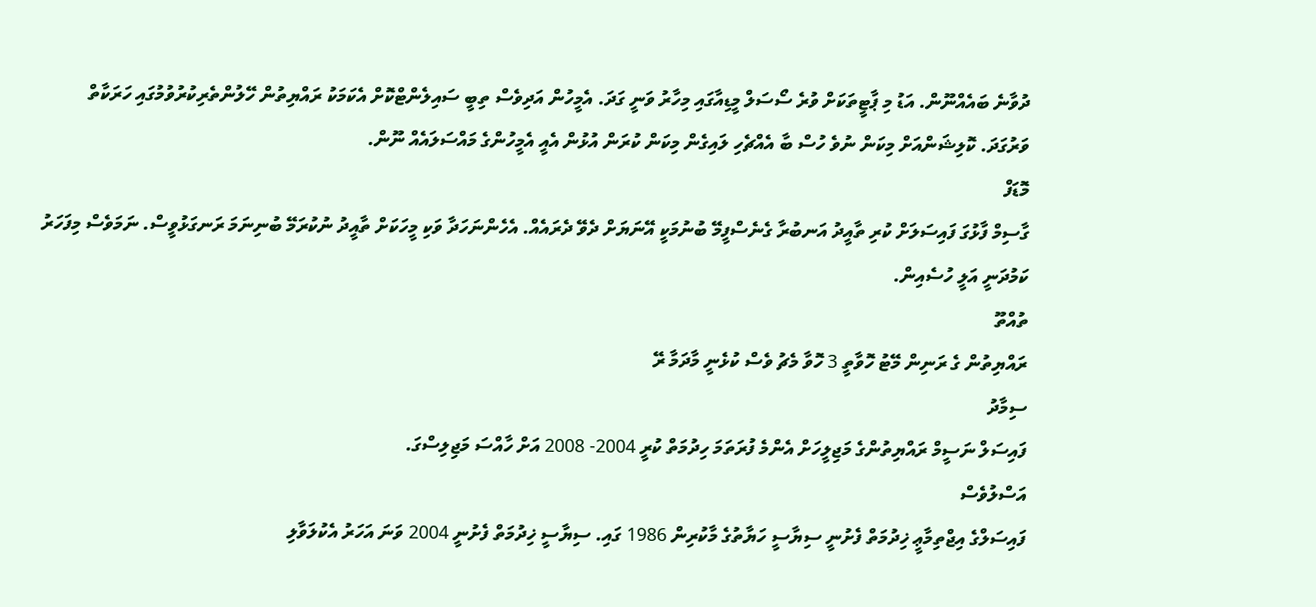ދުވާނެ ބައެއްނޫން. އަޑު މި ޕާޓީތަކަށް ވުރެ ސޯސަލް މީޑިއާގައި މިހާރު ވަނީ ގަދަ. އެމީހުން އަދިވެސް ތިބީ ސައިލެންޓްކޮށް އެކަމަކު ރައްޔިތުން ހޭލުންތެރިކުރުވުމުގައި ހަރަކާތް ވަރުގަދަ. ކޮލިޝަންއަށް މިކަން ނުވެ ހުސް ބާ އެއްޗެހި ލައިގެން މިކަން ކުރަން އުޅުން އެއީ އެމީހުންގެ މައްސަލައެއް ނޫން.
މޮޑަފް
ގާސިމް ފާޅުގަ ފައިސަލަށް ކުރި ތާއީދު އަނބުރާ ގެނެސްފީމޭ ބުނުމަކީ އޭނަޔަށް ދެވޭ ދެރައެއް. އެހެންނަހަދާ ވަކި މީހަކަށް ތާއީދު ނުކުރަމޭ ބުނިނަމަ ރަނގަޅުވީސް. ނަމަވެސް މިފަހަރު ކަމުދަނީ އަލީ ހުސެއިން.
ތުއްތޫ
ރައްޔިތުން ގެ ރަނިން މޭޓު ހޮވާތީ 3 ހޮވާ މެޗު ވެސް ކުޅެނީ މާދަމާ ރޭ
ސިމާދު
ފައިސަލް ނަސީމް ރައްޔިތުންގެ މަޖިލީހަށް އެންމެ ފުރަތަމަ ހިދުމަތް ކުރީ 2004- 2008 އަށް ހާއްސަ މަޖިލިސްގަ.
އަސްލުވެސް
ފައިސަލްގެ އިޖްތިމާޢީ ޚިދުމަތް ފެށުނީ ސިޔާސީ ހަޔާތުގެ މާކުރިން 1986 ގައި. ސިޔާސީ ޚިދުމަތް ފެށުނީ 2004 ވަނަ އަހަރު އެކުލަވާލި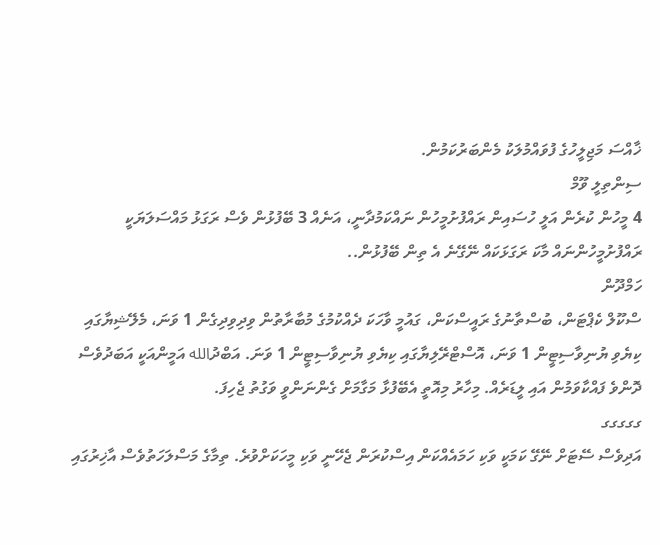ޚާއްސަ މަޖިލީހުގެ ފުވައްމުލަކު މެންބަރުކަމުން.
ސިންތިލީ ވޫމް
4 މީހުން ކުރެން އަލީ ހުސައިން ރައްފުށުމީހުން ނައްކަމުދާނީ، އަނެއް 3 ބޭފުޅުން ވެސް ރަގަޅު މައްސަލަޔަކީ ރައްފުށުމީހުންނައް މާކަ ރަގަޅަކައް ނޭގޭނެ އެ ތިން ބޭފުޅުން..
ހަމްދޫން
ސްކޫލް ކެޕްޓަން، ބުސްތާނުގެ ރައީސްކަން، ގައުމީ ވާހަކަ ދެއްކުމުގެ މުބާރާތުން ވިދިވިދިގެން 1 ވަނަ، މެލޭޝިޔާގައި ކިޔެވި ޔުނިވާސިޓީން 1 ވަނަ، އޮސްޓްރޭލިޔާގައި ކިޔެވި ޔުނިވާސިޓީން 1 ވަނަ. އަބްދުالله އަމީންއަކީ އަބަދުވެސް ދޮންވެ ފައްކާވަމުން އައި ލީޑަރެއް. މިހާރު މިއޮތީ އެބޭފުޅާ މަގާމަށް ގެންނަންވީ ވަގުތު ޖެހިފަ.
ގގގގގ
އަދިވެސް ސޭޓަށް ނޭގޭ ކަމަކީ ވަކި ހަމައެއްކަން އިސްކުރަން ޖެހޭނީ ވަކި މީހަކަށްވުރެ. ތިމާގެ މަސްލަހަތުވެސް އާޚިރުގައި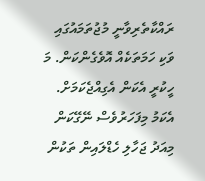ރައްކާތެރިވާނީ މުޖުތަމައުގައި ވަކި ހަމަތަކެއް އޮވެގެންކަން. މަ ހީކުރީ އެކަން އެގިއްޖެކަމަށް. އެކަމު މިފަހަރުވެސް ނޭގޭކަން މިއަދު ޖަހާލި ހެޑްލައިން ތަކުން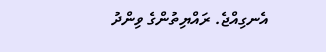އެނގިއްޖެ. ރައްޔިތުންގެ ވިންދު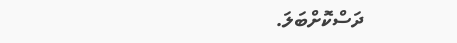ދަސްކޮށްބަލަ.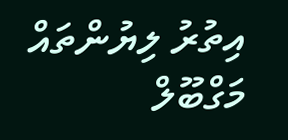އިތުރު ލިޔުންތައް
މަގްބޫލް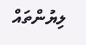ލިޔުންތައް